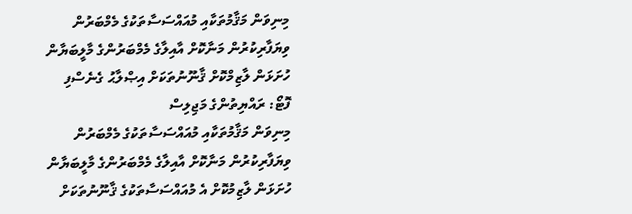މިނިވަން މަޤާމުތަކާއި މުއައްސަސާތަކުގެ މެމްބަރުން ވިޔަފާރިކުރުން މަނާކޮށް އާއިލާގެ މެމްބަރުންގެ މާލީބަޔާން ހުށަޅަން ލާޒިމްކޮށް ޤާނޫނުތަކަށް އިޞްލާޙު ގެނެސްފި
ފޮޓޯ: ރައްޔިތުންގެ މަޖިލިސް
މިނިވަން މަޤާމުތަކާއި މުއައްސަސާތަކުގެ މެމްބަރުން ވިޔަފާރިކުރުން މަނާކޮށް އާއިލާގެ މެމްބަރުންގެ މާލީބަޔާން ހުށަޅަން ލާޒިމުކޮށް އެ މުއައްސަސާތަކުގެ ޤާނޫނުތަކަށް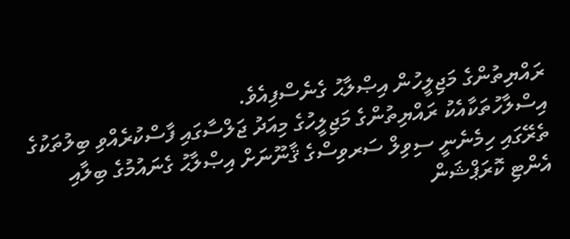ރައްޔިތުންގެ މަޖިލީހުން އިޞްލާޙު ގެނެސްފިއެވެ.
އިސްލާހުތަކާއެކު ރައްޔިތުންގެ މަޖިލީހުގެ މިއަދު ޖަލްސާގައި ފާސްކުރެއްވި ބިލުތަކުގެ ތެރޭގައި ހިމެނެނީ ސިވިލް ސަރވިސްގެ ޤާނޫނަށް އިޞްލާޙު ގެނައުމުގެ ބިލާއި އެންޓި ކޮރަޕްޝަން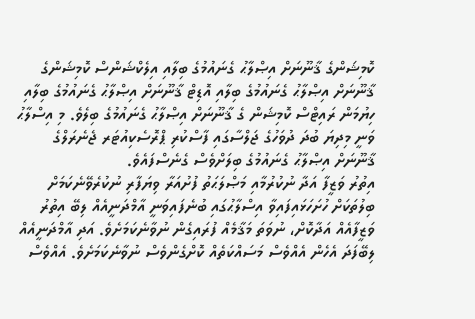ކޮމިޝަންގެ ޤާނޫނަށް އިޞްލާޙު ގެނައުމުގެ ބިލާއި އިލެކްޝަންސް ކޮމިޝަންގެ ޤާނޫނަށް އިޞްލާޙު ގެނައުމުގެ ބިލާއި އޮޑިޓް ޤާނޫނަށް އިޞްލާޙު ގެނައުމުގެ ބިލާއި ހިޔުމަން ރައިޓްސް ކޮމިޝަން ގެ ޤާނޫނަށް އިޞްލާޙު ގެނައުމުގެ ބިލެވެ. މި އިސްލާޙު ވަނީ މިދިޔަ ބުދަ ދުވަހުގެ ޖަލްސާގައި ފާސްކުރި ޕްރޮސެކިއުޓަރ ޖެނެރަލްގެ ޤާނޫނަށް އިޞްލާޙު ގެނައުމުގެ ބިލަށްވެސް ގެނެސްފައެވެ.
އިތުރު ވަޒީފާ އަދާ ނުކުރުމާއި މަޞްލަޙަތު ފުށުއަރާ ވިޔަފާރި ނުކުރެވޭނެކަމަށް ބިލުތަކަށް ހުށަހަޅައިފައިވާ އިސްލާޙުގައި ބުނެފައިވަނީ އާމްދަނީއެއް ލިބޭ އިތުރު ވަޒީފާއެއް އަދާކޮށް، ނުވަތަ މަޤާމެއް ފުރައިގެން ނުވާނެކަމަށެވެ. އަދި އާމްދަނީއެއް ލިބޭފަދަ އެހެން އެއްވެސް މަސައްކަތެއް ކޮށްގެންވެސް ނުވާނެކަމަށެވެ. އެއްވެސް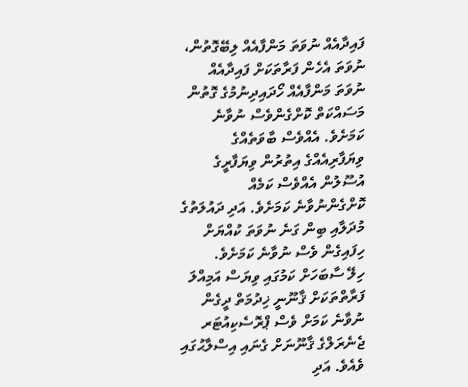ފައިދާއެއް ނުވަތަ މަންފާއެއް ލިބޭގޮތުން، ނުވަތަ އެހެން ފަރާތަކަށް ފައިދާއެއް ނުވަތަ މަންފާއެއް ހޯދައިދިނުމުގެ ގޮތުން މަސައްކަތް ކޮށްގެންވެސް ނުވާނެ ކަމަށެވެ. އެއްވެސް ބާވަތެއްގެ ވިޔަފާރިއެއްގެ އިތުރުން ވިޔަފާރީގެ އުސޫލުން އެއްވެސް ކަމެއް ކޮށްގެންނުވާނެ ކަމަށެވެ. އަދި ދައުލަތުގެ މުދަލާއި ބިން ގަނެ ނުވަތަ ކުއްޔަށް ހިފައިގެން ވެސް ނުވާނެ ކަމަށެވެ.
ހިލޭ ސާބަހަށް ކަމުގައި ވިޔަސް އަމިއްލަ ފަރާތްތަކަށް ޤާނޫނީ ޚިދުމަތް ދީގެން ނުވާނެ ކަމަށް ވެސް ޕްރޮސެކިއުޓަރ ޖެނެރަލްގެ ޤާނޫނަށް ގެނައި އިސްލާޙުގައި ވެއެވެ. އަދި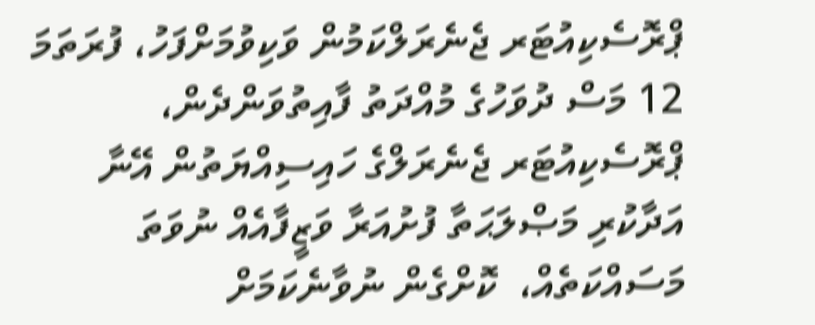ޕްރޮސެކިއުޓަރ ޖެނެރަލްކަމުން ވަކިވުމަށްފަހު، ފުރަތަމަ 12 މަސް ދުވަހުގެ މުއްދަތު ފާއިތުވަންދެން، ޕްރޮސެކިއުޓަރ ޖެނެރަލްގެ ހައިސިއްޔަތުން އޭނާ އަދާކުރި މަޞްލަޙަތާ ފުށުއަރާ ވަޒީފާއެއް ނުވަތަ މަސައްކަތެއް،  ކޮށްގެން ނުވާނެކަމަށް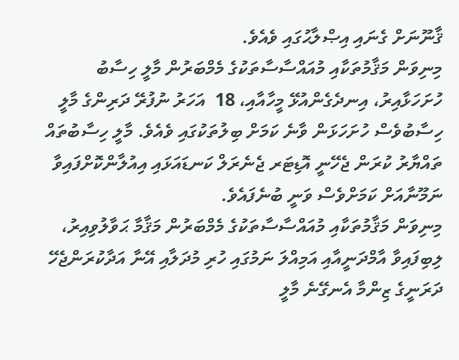ޤާނޫނަށް ގެނައި އިޞްލާޙުގައި ވެއެވެ.
މިނިވަން މަޤާމުތަކާއި މުއައްސާސާތަކުގެ މެމްބަރުން މާލީ ހިސާބު ހުށަހަޅާއިރު، އިނދެގެންއުޅޭ މީހާއާއި، 18  އަހަރު ނުފުރޭ ދަރިންގެ މާލީ ހިސާބުވެސް ހުށަހަޅަން ވާނެ ކަމަށް ބިލުތަކުގައި ވެއެވެ. މާލީ ހިސާބުތައް ތައްޔާރު ކުރަން ޖެހޭނީ އޮޑިޓަރ ޖެނެރަލް ކަނޑައަޅައި އިއުލާންކޮށްފައިވާ ނަމޫނާއަށް ކަމަށްވެސް ވަނީ ބުނެފައެވެ.
މިނިވަން މަޤާމުތަކާއި މުއައްސާސާތަކުގެ މެމްބަރުން މަޤާމާ ޙަވާލުވިއިރު، ލިބިފައިވާ އާމްދަނީއާއި އަމިއްލަ ނަމުގައި ހުރި މުދަލާއި އޭނާ އަދާކުރަންޖެހޭ ދަރަނީގެ ޒިންމާ އެނގޭނެ މާލީ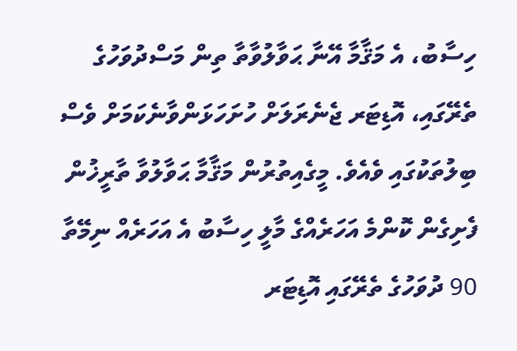ހިސާބު، އެ މަޤާމާ އޭނާ ޙަވާލުވާތާ ތިން މަސްދުވަހުގެ ތެރޭގައި، އޮޑިޓަރ ޖެނެރަލަށް ހުށަހަޅަންވާނެކަމަށް ވެސް ބިލުތަކުގައި ވެއެވެ. މީގެއިތުރުން މަޤާމާ ޙަވާލުވާ ތާރީޚުން ފެށިގެން ކޮންމެ އަހަރެއްގެ މާލީ ހިސާބު އެ އަހަރެއް ނިމޭތާ 90 ދުވަހުގެ ތެރޭގައި އޮޑިޓަރ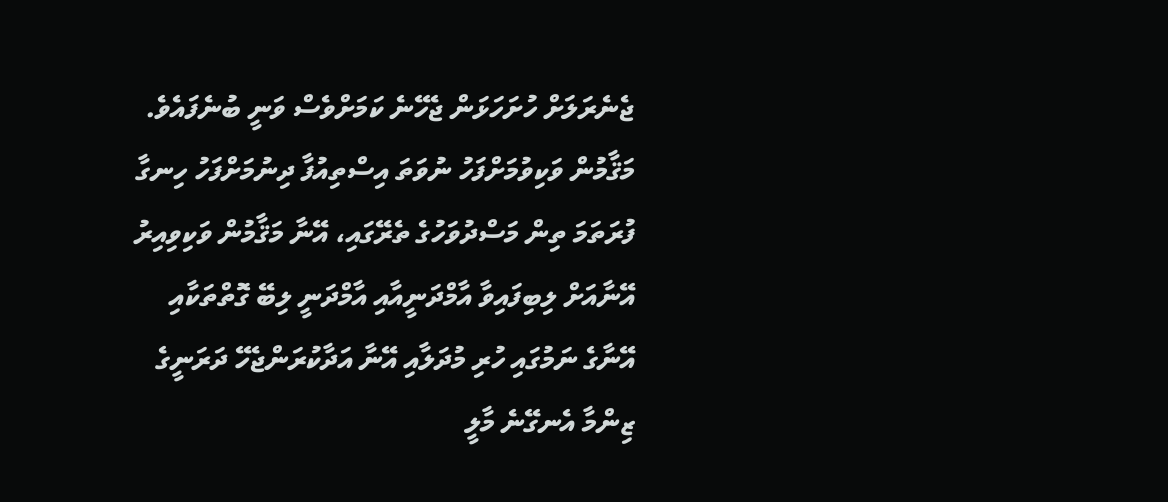ޖެނެރަލަށް ހުށަހަޅަން ޖެހޭނެ ކަމަށްވެސް ވަނީ ބުނެފައެވެ. މަޤާމުން ވަކިވުމަށްފަހު ނުވަތަ އިސްތިއުފާ ދިނުމަށްފަހު ހިނގާ ފުރަތަމަ ތިން މަސްދުވަހުގެ ތެރޭގައި، އޭނާ މަޤާމުން ވަކިވިއިރު އޭނާއަށް ލިބިފައިވާ އާމްދަނީއާއި އާމްދަނީ ލިބޭ ގޮތްތަކާއި އޭނާގެ ނަމުގައި ހުރި މުދަލާއި އޭނާ އަދާކުރަންޖެހޭ ދަރަނީގެ ޒިންމާ އެނގޭނެ މާލީ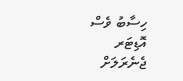ހިސާބު ވެސް އޮޑިޓަރ ޖެނެރަލަށް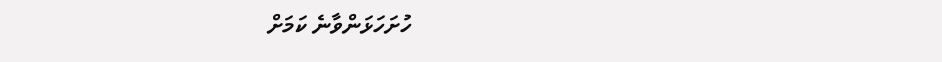ހުށަހަޅަންވާނެ ކަމަށް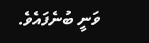ވަނީ ބުނެފައެވެ.